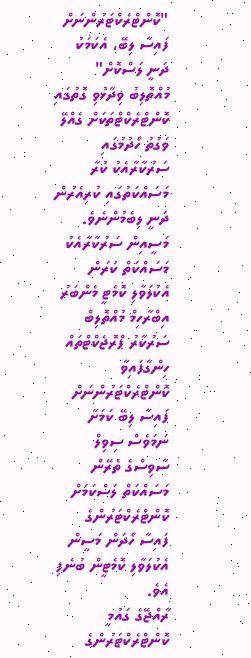"ކޮންޓްރެކްޓަރުންނަށް ފައިސާ ލިބޭ، އެކަމަކު ދަނީ ލަސްކޮށް"
މުއްތޮލިބު ވިދާޅުވި ގޮތުގައި ކޮންޓްރެކްޓްތަކަށް ގެއްލޭ ވަގުތު ހޯދުމުގައި ސަރުކާރާއެކު ކުރާ މަސައްކަތުގައި ކުރިއެރުން ދަނީ ލިބެމުންނެވެ.
މަސީއިން ސަރުކާރާއެކު މަސައްކަތް ކުރަން އެކުލަވާލި ކޮމެޓީ މެންބަރު އިބްރާހިމް މުއްތޮލިބް
ސަރުކާރު ޕްރޮޖެކްޓްތައް ހިންގާފައިވާ ކޮންޓްރެކްޓަރުންނަށް ފައިސާ ލިބޭ ކަމަށާ ނަމަވެސް ސިވިލް ސާވިސްގެ ތެރޭން މަސައްކަތް ލަސްކަމަށް ކޮންޓްރެކްޓަރުންގެ ފައިސާ ހޯދަން މަސީން އެކުލަވާލި ކޮމެޓީން ބުނެފި އެވެ.
ރާއްޖޭގެ ގައުމީ ކޮންޓްރެކްޓަރުންގެ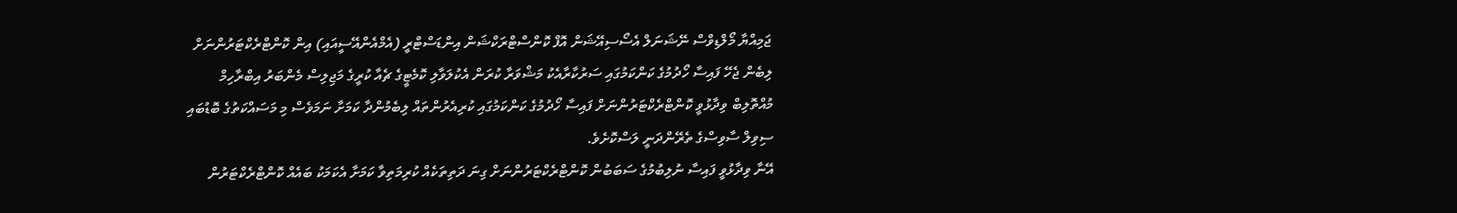ޖަމިއްޔާ މޯލްޑިވްސް ނޭޝަނަލް އެސޯސިއޭޝަން އޮފް ކޮންސްޓްރަކްޝަން އިންޑަސްޓްރީ (އެމްއެންއޭސީއައި) އިން ކޮންޓްރެކްޓަރުންނަށް ލިބެން ޖެހޭ ފައިސާ ހޯދުމުގެ ކަންކަމުގައި ސަރުކާރާއެކު މަޝްވަރާ ކުރަން އެކުލަވާލި ކޮމެޓީގެ ޗެއާ ކުރީގެ މަޖިލިސް މެންބަރު އިބްރާހިމް މުއްތޮލިބް ވިދާޅުވީ ކޮންޓްރެކްޓަރުންނަށް ފައިސާ ހޯދުމުގެ ކަންކަމުގައި ކުރިއެރުންތައް ލިބެމުންދާ ކަމަށާ ނަމަވެސް މި މަސައްކަތުގެ ބޮޑުބައި ސިވިލް ސާވިސްގެ ތެރޭންދަނީ ލަސްކޮށެވެ.
އޭނާ ވިދާޅުވީ ފައިސާ ނުލިބުމުގެ ސަބަބުން ކޮންޓްރެކްޓަރުންނަށް ގިނަ ދަތިތަކެއް ކުރިމަތިވާ ކަމަށާ އެކަމަކު ބައެއް ކޮންޓްރެކްޓަރުން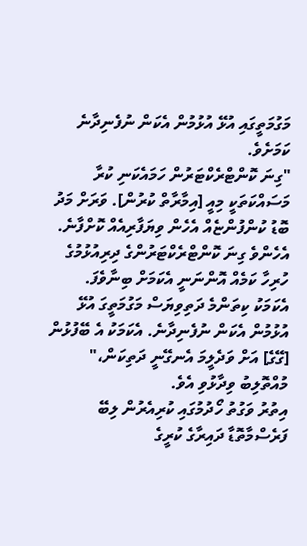މަގުމަތީގައި އުޅޭ އުޅުމުން އެކަން ނުފެނިދާނެ ކަމަށެވެ.
"ގިނަ ކޮންޓްރެކްޓަރުން ހަމައެކަނި ކުރާ މަސައްކަތަކީ މިއީ [އިމާރާތް ކުރުން]. ވަރަށް މަދު ބޮޑު ކުންފުންޏެއް އެހެން ވިޔަފާރިއެއް ކޮށްފާނެ. އެހެންވެ ގިނަ ކޮންޓްރެކްޓަރުންގެ ދިރިއުޅުމުގެ ހުރިހާ ކަމެއް އޮންނަނީ އެކަމަށް ބިނާވެފަ. އެކަމަކު ކިތަންމެ ދަތިވިޔަސް މަގުމަތީގަ އުޅޭ އުޅުމުން އެކަން ނުފެނިދާނެ. އެކަމަކު އެ ބޭފުޅުން [ގޭގެ] އަށް ވަދެލީމަ އެނގޭނީ ދަތިކަން،" މުއްތޮލިބު ވިދާޅުވި އެވެ.
އިތުރު ވަގުތު ހޯދުމުގައި ކުރިއެރުން ލިބޭ
ފަރެސްމާތޮޑާ ދައިރާގެ ކުރީގެ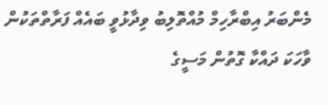މެންބަރު އިބްރާހިމް މުއްތޮލިބު ވިދާޅުވީ ބައެއް ފަރާތްތަކުން ވާހަކަ ދައްކާ ގޮތުން މަސީގެ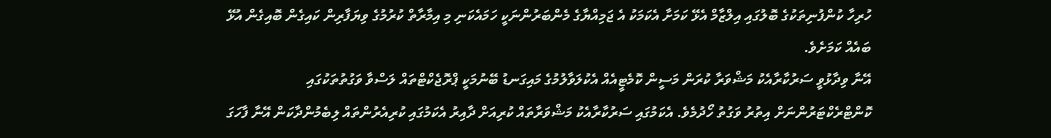ހުރިހާ ކުންފުނިތަކުގެ ބޮލުގައި އިލްޒާމް އެޅޭ ކަމަށާ އެކަމަކު އެ ޖަމިއްޔާގެ މެންބަރުންނަކީ ހަމައެކަނި މި އިމާރާތް ކުރުމުގެ ވިޔަފާރިން ކައިގެން ބޮއިގެން އުޅޭ ބައެއް ކަމަށެވެ.
އޭނާ ވިދާޅުވީ ސަރުކާރާއެކު މަޝްވަރާ ކުރަން މަސީން ކޮމެޓީއެއް އެކުލަވާލުމުގެ މައިގަނޑު ބޭނުމަކީ ޕްރޮޖެކްޓްތައް ލަސްވާ ވަގުތުތަކުގައި ކޮންޓްރެކްޓަރުންނަށް އިތުރު ވަގުތު ހޯދުމެވެ. އެކަމުގައި ސަރުކާރާއެކު މަޝްވަރާތައް ކުރިއަށް ދާއިރު އެކަމުގައި ކުރިއެރުންތައް ލިބެމުންދާކަން އޭނާ ފާހަގަ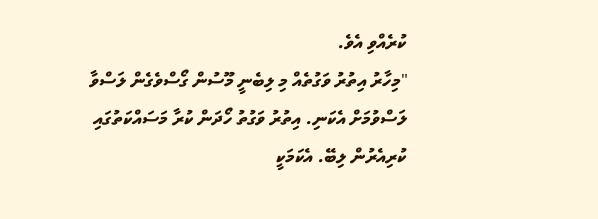ކުރެއްވި އެވެ.
"މިހާރު އިތުރު ވަގުތެއް މި ލިބެނީ މޫސުން ގޯސްވެގެން ލަސްވާ ލަސްވުމަށް އެކަނި. އިތުރު ވަގުތު ހޯދަން ކުރާ މަސައްކަތުގައި ކުރިއެރުން ލިބޭ. އެކަމަކީ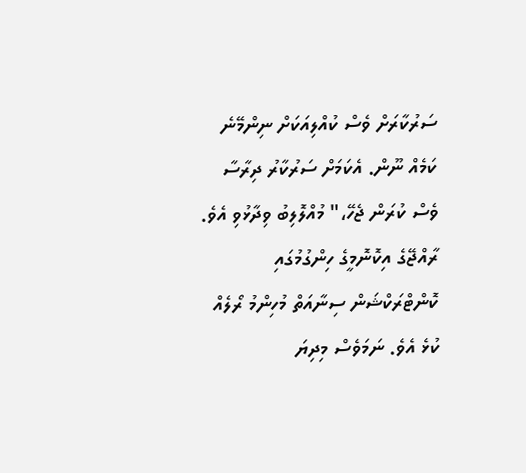ސަރުކާރަށް ވެސް ކުއްލިއަކަށް ނިންމޭނެ ކަމެއް ނޫން. އެކަމަށް ސަރުކާރު ދިރާސާ ވެސް ކުރަން ޖެހޭ،" މުއްލޮލިބު ވިދާޅުވި އެވެ.
ރާއްޖޭގެ އިކޮނޮމީގެ ހިންގުމުގައި ކޮންޓްރަކްޝަން ސިނާއަތް މުހިންމު ރޯލެއް ކުޅެ އެވެ. ނަމަވެސް މިދިޔަ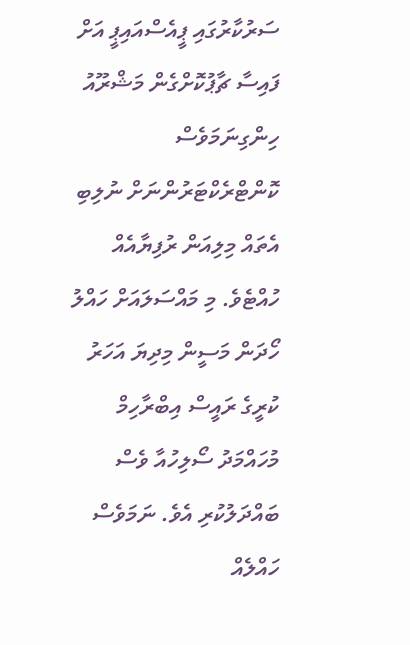ސަރުކާރުގައި ޕީއެސްއައިޕީ އަށް ފައިސާ ޗާޕުކޮށްގެން މަޝްރޫއު ހިންގިނަމަވެސް ކޮންޓްރެކްޓަރުންނަށް ނުލިބި އެތައް މިލިއަން ރުފިޔާއެއް ހުއްޓެވެ. މި މައްސަލައަށް ހައްލު ހޯދަން މަސީން މިދިޔަ އަހަރު ކުރީގެ ރައީސް އިބްރާހިމް މުހައްމަދު ސޯލިހުއާ ވެސް ބައްދަލުކުރި އެވެ. ނަމަވެސް ހައްލެއް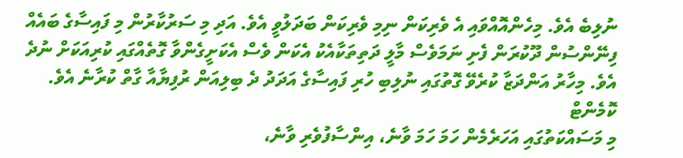ނުލިބެ އެވެ. މިހެންއޮއްވައި އެ ވެރިކަން ނިމި ވެރިކަން ބަދަލުވީ އެވެ. އަދި މި ސަރުކާރުން މި ފައިސާގެ ބައެއް ފިނޭންސުން ދޫކުރަން ފެށި ނަމަވެސް މާލީ ދަތިތަކާއެކު އެކަން ވެސް އެކަށީގެންވާ ގޮތެއްގައި ކުރިއަކަށް ނުދެ އެވެ. މިހާރު އަންދަޒާ ކުރެވޭ ގޮތުގައި ނުލިބި ހުރި ފައިސާގެ އަދަދު ދެ ބިލިއަން ރުފިޔާއާ ގާތް ކުރާނެ އެވެ.
ކޮމެންޓް
މި މަސައްކަތުގައި އަހަރެމެން ހަމަ ހަމަ ވާނެ، އިންސާފުވެރި ވާނެ،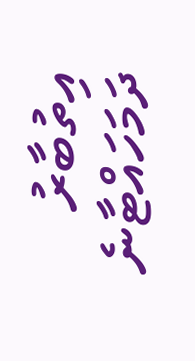އިތުބާރު ދަމަހައްޓާނެ